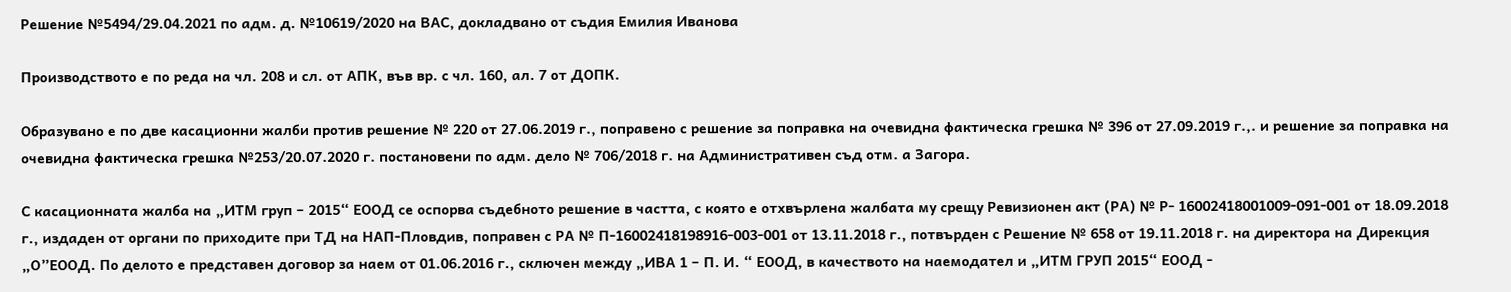Решение №5494/29.04.2021 по адм. д. №10619/2020 на ВАС, докладвано от съдия Емилия Иванова

Производството е по реда на чл. 208 и сл. от АПК, във вр. с чл. 160, ал. 7 от ДОПК.

Образувано е по две касационни жалби против решение № 220 от 27.06.2019 г., поправено с решение за поправка на очевидна фактическа грешка № 396 от 27.09.2019 г.,. и решение за поправка на очевидна фактическа грешка №253/20.07.2020 г. постановени по адм. дело № 706/2018 г. на Административен съд отм. а Загора.

С касационната жалба на „ИТМ груп – 2015“ ЕООД се оспорва съдебното решение в частта, с която е отхвърлена жалбата му срещу Ревизионен акт (РА) № Р- 16002418001009-091-001 от 18.09.2018 г., издаден от органи по приходите при ТД на НАП-Пловдив, поправен с РА № П-16002418198916-003-001 от 13.11.2018 г., потвърден с Решение № 658 от 19.11.2018 г. на директора на Дирекция „О”ЕООД. По делото е представен договор за наем от 01.06.2016 г., сключен между „ИВА 1 – П. И. “ ЕООД, в качеството на наемодател и „ИТМ ГРУП 2015“ ЕООД -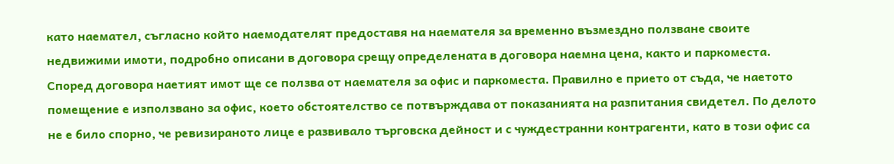като наемател, съгласно който наемодателят предоставя на наемателя за временно възмездно ползване своите недвижими имоти, подробно описани в договора срещу определената в договора наемна цена, както и паркоместа. Според договора наетият имот ще се ползва от наемателя за офис и паркоместа. Правилно е прието от съда, че наетото помещение е използвано за офис, което обстоятелство се потвърждава от показанията на разпитания свидетел. По делото не е било спорно, че ревизираното лице е развивало търговска дейност и с чуждестранни контрагенти, като в този офис са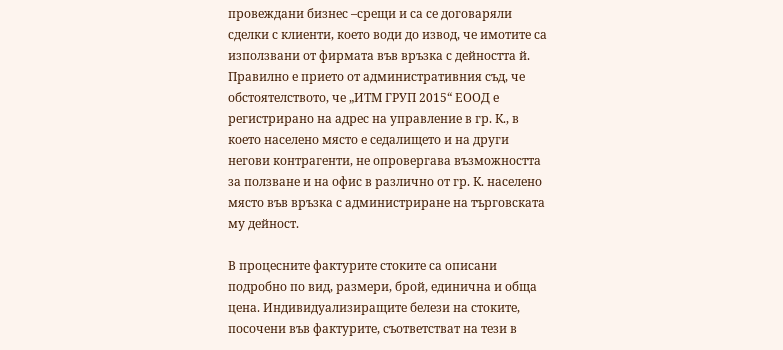провеждани бизнес –срещи и са се договаряли сделки с клиенти, което води до извод, че имотите са използвани от фирмата във връзка с дейността й. Правилно е прието от административния съд, че обстоятелството, че „ИТМ ГРУП 2015“ ЕООД е регистрирано на адрес на управление в гр. К., в което населено място е седалището и на други негови контрагенти, не опровергава възможността за ползване и на офис в различно от гр. К. населено място във връзка с администриране на търговската му дейност.

В процесните фактурите стоките са описани подробно по вид, размери, брой, единична и обща цена. Индивидуализиращите белези на стоките, посочени във фактурите, съответстват на тези в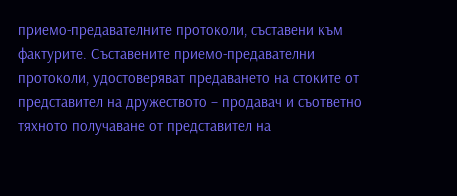приемо-предавателните протоколи, съставени към фактурите. Съставените приемо-предавателни протоколи, удостоверяват предаването на стоките от представител на дружеството – продавач и съответно тяхното получаване от представител на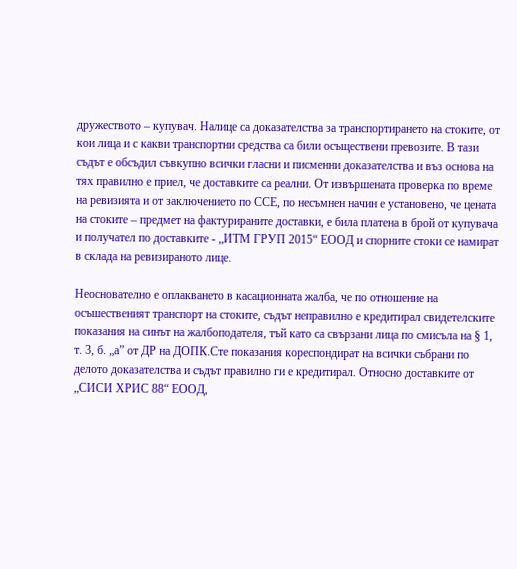дружеството – купувач. Налице са доказателства за транспортирането на стоките, от кои лица и с какви транспортни средства са били осъществени превозите. В тази съдът е обсъдил съвкупно всички гласни и писменни доказателства и въз основа на тях правилно е приел, че доставките са реални. От извършената проверка по време на ревизията и от заключението по ССЕ, по несъмнен начин е установено, че цената на стоките – предмет на фактурираните доставки, е била платена в брой от купувача и получател по доставките - „ИТМ ГРУП 2015“ ЕООД и спорните стоки се намират в склада на ревизираното лице.

Неоснователно е оплакването в касационната жалба, че по отношение на осъшественият транспорт на стоките, съдът неправилно е кредитирал свидетелските показания на синът на жалбоподателя, тъй като са свързани лица по смисъла на § 1, т. 3, б. „а” от ДР на ДОПК.Сте показания кореспондират на всички събрани по делото доказателства и съдът правилно ги е кредитирал. Относно доставките от „СИСИ ХРИС 88“ ЕООД,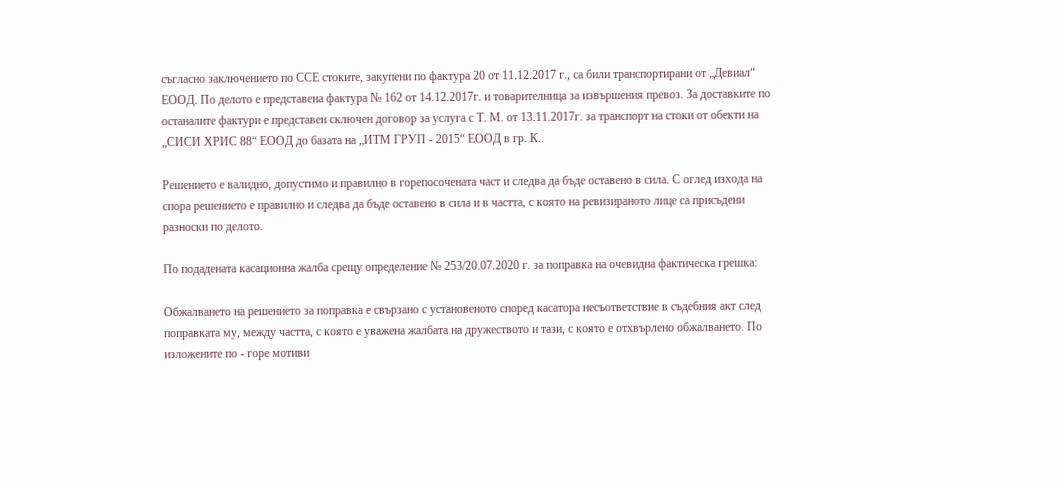съгласно заключението по ССЕ стоките, закупени по фактура 20 от 11.12.2017 г., са били транспортирани от „Девиал“ ЕООД. По делото е представена фактура № 162 от 14.12.2017г. и товарителница за извършения превоз. За доставките по останалите фактури е представен сключен договор за услуга с Т. М. от 13.11.2017г. за транспорт на стоки от обекти на „СИСИ ХРИС 88“ ЕООД до базата на „ИТМ ГРУП - 2015“ ЕООД в гр. К..

Решението е валидно, допустимо и правилно в горепосочената част и следва да бъде оставено в сила. С оглед изхода на спора решението е правилно и следва да бъде оставено в сила и в частта, с която на ревизираното лице са присъдени разноски по делото.

По подадената касационна жалба срещу определение № 253/20.07.2020 г. за поправка на очевидна фактическа грешка:

Обжалването на решението за поправка е свързано с установеното според касатора несъответствие в съдебния акт след поправката му, между частта, с която е уважена жалбата на дружеството и тази, с която е отхвърлено обжалването. По изложените по - горе мотиви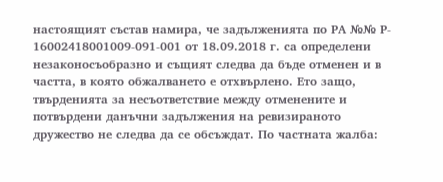настоящият състав намира, че задълженията по РА №№ Р- 16002418001009-091-001 от 18.09.2018 г. са определени незаконосъобразно и същият следва да бъде отменен и в частта, в която обжалването е отхвърлено. Ето защо, твърденията за несъответствие между отменените и потвърдени данъчни задължения на ревизираното дружество не следва да се обсъждат. По частната жалба: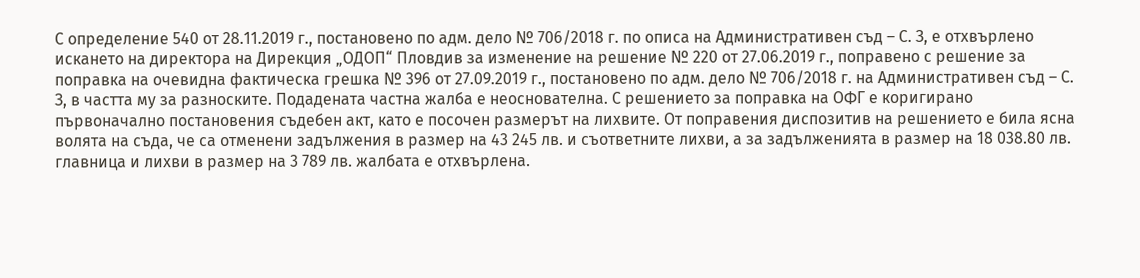С определение 540 от 28.11.2019 г., постановено по адм. дело № 706/2018 г. по описа на Административен съд – С. З, е отхвърлено искането на директора на Дирекция „ОДОП“ Пловдив за изменение на решение № 220 от 27.06.2019 г., поправено с решение за поправка на очевидна фактическа грешка № 396 от 27.09.2019 г., постановено по адм. дело № 706/2018 г. на Административен съд – С. З, в частта му за разноските. Подадената частна жалба е неоснователна. С решението за поправка на ОФГ е коригирано първоначално постановения съдебен акт, като е посочен размерът на лихвите. От поправения диспозитив на решението е била ясна волята на съда, че са отменени задължения в размер на 43 245 лв. и съответните лихви, а за задълженията в размер на 18 038.80 лв. главница и лихви в размер на 3 789 лв. жалбата е отхвърлена.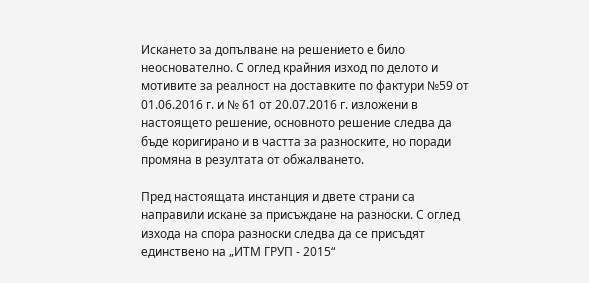Искането за допълване на решението е било неоснователно. С оглед крайния изход по делото и мотивите за реалност на доставките по фактури №59 от 01.06.2016 г. и № 61 от 20.07.2016 г. изложени в настоящето решение, основното решение следва да бъде коригирано и в частта за разноските, но поради промяна в резултата от обжалването.

Пред настоящата инстанция и двете страни са направили искане за присъждане на разноски. С оглед изхода на спора разноски следва да се присъдят единствено на „ИТМ ГРУП - 2015“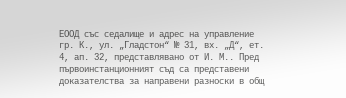ЕООД със седалище и адрес на управление гр. К., ул. „Гладстон“ № 31, вх. „Д“, ет. 4, ап. 32, представлявано от И. М.. Пред първоинстанционният съд са представени доказателства за направени разноски в общ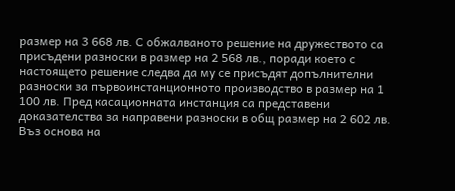размер на 3 668 лв. С обжалваното решение на дружеството са присъдени разноски в размер на 2 568 лв., поради което с настоящето решение следва да му се присъдят допълнителни разноски за първоинстанционното производство в размер на 1 100 лв. Пред касационната инстанция са представени доказателства за направени разноски в общ размер на 2 602 лв. Въз основа на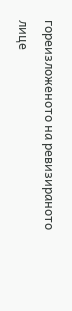гореизложеното на ревизираното лице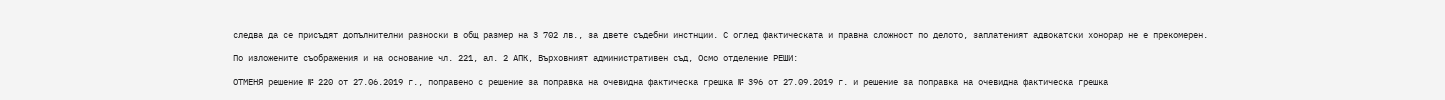следва да се присъдят допълнителни разноски в общ размер на 3 702 лв., за двете съдебни инстнции. С оглед фактическата и правна сложност по делото, заплатеният адвокатски хонорар не е прекомерен.

По изложените съображения и на основание чл. 221, ал. 2 АПК, Върховният административен съд, Осмо отделение РЕШИ:

ОТМЕНЯ решение № 220 от 27.06.2019 г., поправено с решение за поправка на очевидна фактическа грешка № 396 от 27.09.2019 г. и решение за поправка на очевидна фактическа грешка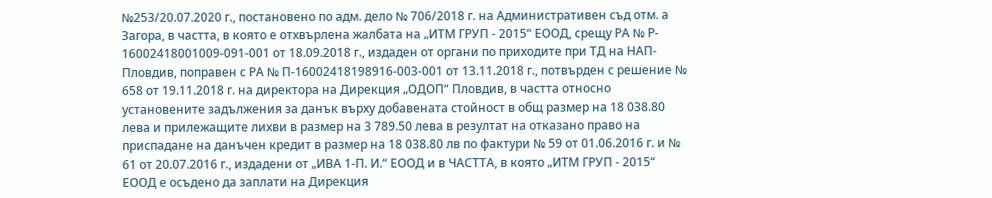№253/20.07.2020 г., постановено по адм. дело № 706/2018 г. на Административен съд отм. а Загора, в частта, в която е отхвърлена жалбата на „ИТМ ГРУП - 2015“ ЕООД, срещу РА № Р- 16002418001009-091-001 от 18.09.2018 г., издаден от органи по приходите при ТД на НАП-Пловдив, поправен с РА № П-16002418198916-003-001 от 13.11.2018 г., потвърден с решение № 658 от 19.11.2018 г. на директора на Дирекция „ОДОП“ Пловдив, в частта относно установените задължения за данък върху добавената стойност в общ размер на 18 038.80 лева и прилежащите лихви в размер на 3 789.50 лева в резултат на отказано право на приспадане на данъчен кредит в размер на 18 038.80 лв по фактури № 59 от 01.06.2016 г. и № 61 от 20.07.2016 г., издадени от „ИВА 1-П. И.“ ЕООД и в ЧАСТТА, в която „ИТМ ГРУП - 2015“ ЕООД е осъдено да заплати на Дирекция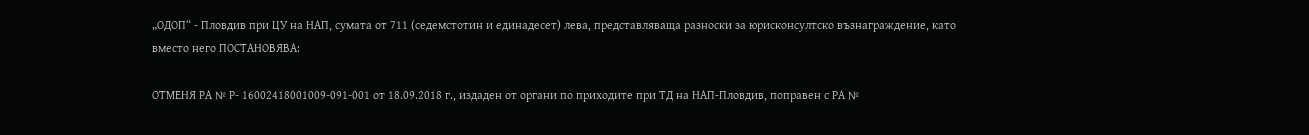„ОДОП“ - Пловдив при ЦУ на НАП, сумата от 711 (седемстотин и единадесет) лева, представляваща разноски за юрисконсултско възнаграждение, като вместо него ПОСТАНОВЯВА:

ОТМЕНЯ РА № Р- 16002418001009-091-001 от 18.09.2018 г., издаден от органи по приходите при ТД на НАП-Пловдив, поправен с РА №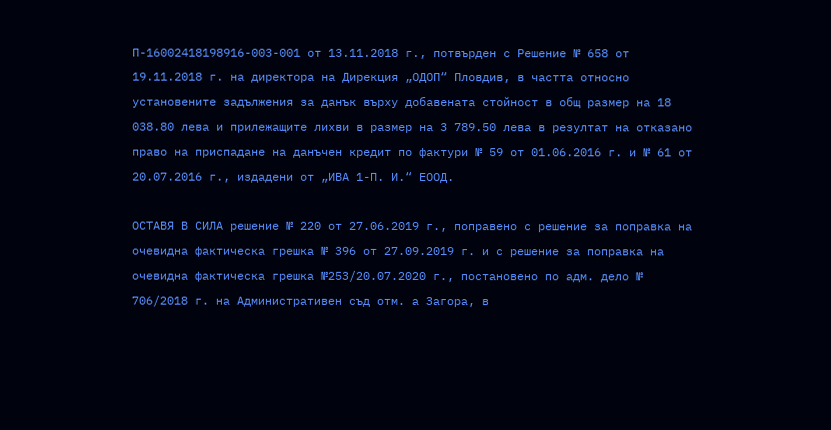П-16002418198916-003-001 от 13.11.2018 г., потвърден с Решение № 658 от 19.11.2018 г. на директора на Дирекция „ОДОП“ Пловдив, в частта относно установените задължения за данък върху добавената стойност в общ размер на 18 038.80 лева и прилежащите лихви в размер на 3 789.50 лева в резултат на отказано право на приспадане на данъчен кредит по фактури № 59 от 01.06.2016 г. и № 61 от 20.07.2016 г., издадени от „ИВА 1-П. И.“ ЕООД.

ОСТАВЯ В СИЛА решение № 220 от 27.06.2019 г., поправено с решение за поправка на очевидна фактическа грешка № 396 от 27.09.2019 г. и с решение за поправка на очевидна фактическа грешка №253/20.07.2020 г., постановено по адм. дело № 706/2018 г. на Административен съд отм. а Загора, в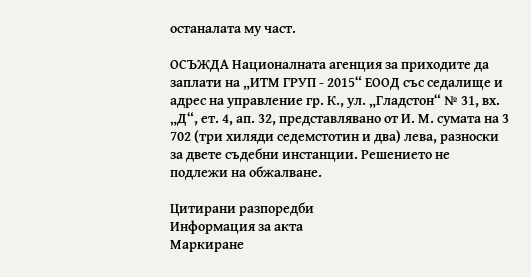останалата му част.

ОСЪЖДА Националната агенция за приходите да заплати на „ИТМ ГРУП - 2015“ ЕООД със седалище и адрес на управление гр. К., ул. „Гладстон“ № 31, вх. „Д“, ет. 4, ап. 32, представлявано от И. М. сумата на 3 702 (три хиляди седемстотин и два) лева, разноски за двете съдебни инстанции. Решението не подлежи на обжалване.

Цитирани разпоредби
Информация за акта
Маркиране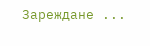Зареждане ...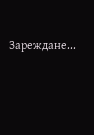Зареждане...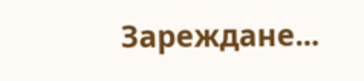Зареждане...